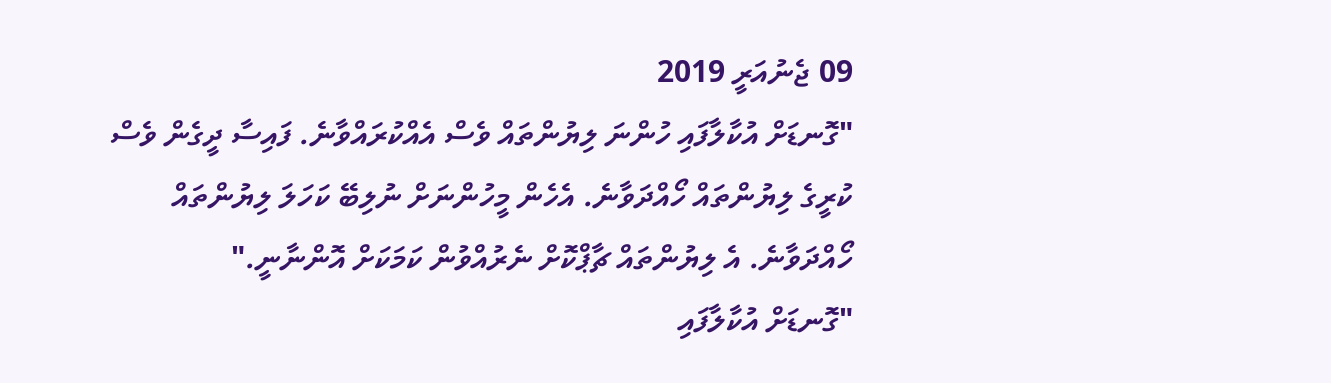09 ޖެނުއަރީ 2019
"ގޮނޑަށް އުކާލާފައި ހުންނަ ލިޔުންތައް ވެސް އެއްކުރައްވާނެ. ފައިސާ ދީގެން ވެސް ކުރީގެ ލިޔުންތައް ހޯއްދަވާނެ. އެހެން މީހުންނަށް ނުލިބޭ ކަހަލަ ލިޔުންތައް ހޯއްދަވާނެ. އެ ލިޔުންތައް ޗާޕްކޮށް ނެރުއްވުން ކަމަކަށް އޮންނާނީ."
"ގޮނޑަށް އުކާލާފައި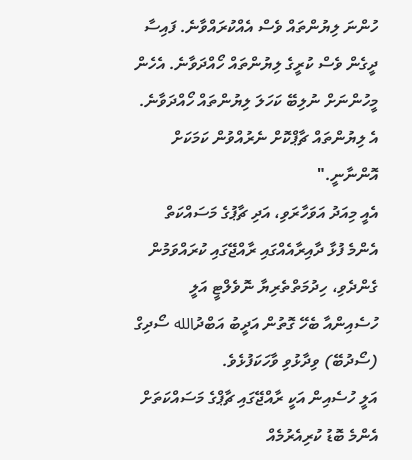ހުންނަ ލިޔުންތައް ވެސް އެއްކުރައްވާނެ. ފައިސާ ދީގެން ވެސް ކުރީގެ ލިޔުންތައް ހޯއްދަވާނެ. އެހެން މީހުންނަށް ނުލިބޭ ކަހަލަ ލިޔުންތައް ހޯއްދަވާނެ. އެ ލިޔުންތައް ޗާޕްކޮށް ނެރުއްވުން ކަމަކަށް އޮންނާނީ."
އެއީ މިއަދު އަވަހާރަވި، އަދި ޗާޕުގެ މަސައްކަތް އެންމެ ފުޅާ ދާއިރާއެއްގައި ރާއްޖޭގައި ކުރައްވަމުން ގެންދެވި، ހިދުމަތްތެރިޔާ ނޮވެލްޓީ އަލީ ހުސެއިންއާ ބެހޭ ގޮތުން އަދީބު އަބްދުالله ސޯދިގް (ސޯދުބޭ) ވިދާޅުވި ވާހަކަފުޅެވެ.
އަލީ ހުސެއިން އަކީ ރާއްޖޭގައި ޗާޕްގެ މަސައްކަތަށް އެންމެ ބޮޑު ކުރިއެރުމެއް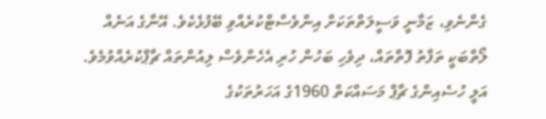ގެންނެވި، ޒަމާނީ ވަސީލަތްތަކަށް އިންވެސްޓްކުރެއްވި ބޭފުޅެކެވެ. އޭނާގެ އަނެއް ލޯތްބަކީ ތަފާތު ފޮތްތައް، ދިވެހި ބަހުން ހުރި އެހެންވެސް ލިއުންތައް ޗާޕްކުރެއްވުމެވެ.
އަލީ ހުސެއިންގެ ޗާޕް މަސައްކަތް 1960ގެ އަހަރުތަކުގެ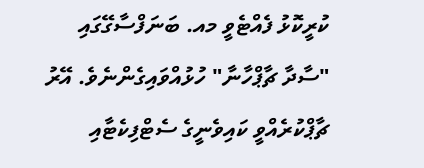ކުރީކޮޅު ފެއްޓެވީ މއ. ބަނަފްސާގޭގައި "ސާދާ ޗާޕްހާނާ" ހުޅުއްވައިގެންނެވެ. އޭރު ޗާޕްކުރެއްވީ ކައިވެނީގެ ސެޓްފިކެޓާއި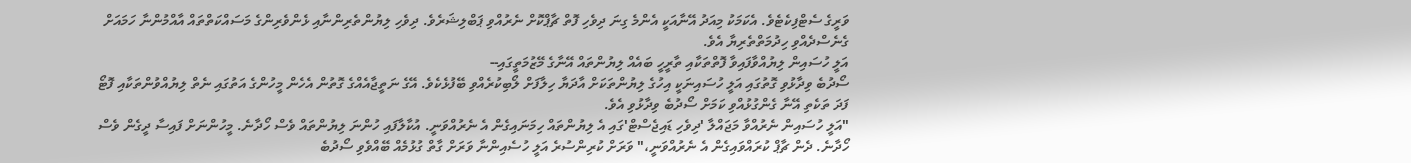ވަރީގެ ސެޓްފިކެޓެވެ. އެކަމަކު މިއަދު އޭނާއަކީ އެންމެ ގިނަ ދިވެހި ފޮތް ޗާޕްކޮށް ނެރުއްވި ޕަބްލިޝަރެވެ. ދިވެހި ލިޔުންތެރިންނާއި ޅެންވެރިންގެ މަސައްކަތްތައް އާއްމުންނާ ހަމައަށް ގެނެސްދެއްވި ހިދުމަތްތެރިޔާ އެވެ.
އަލީ ހުސައިން ލިޔުއްވާފައިވާ ފޮތްތަކާއި ތާރީހީ ބައެއް ލިޔުންތައް އޭނާގެ މޭޒުމަތީގައި--
ސޯދުބެ ވިދާޅުވި ގޮތުގައި އަލީ ހުސައިނަކީ އިހުގެ ލިޔުންތަކަށް އާދަޔާ ހިލާފަށް ލޯބިކުރެއްވި ބޭފުޅެކެވެ. އޭގެ ނަތީޖާއެއްގެ ގޮތުން އެހެން މީހުންގެ އަތުގައި ނެތް ލިޔުއްވުންތަކާއި ފޮޓޯ ފަދަ ތަކެތި އޭނާ ގެންގުޅުއްވި ކަމަށް ސޯދުބެ ވިދާޅުވި އެވެ.
"އަލީ ހުސައިން ނެރުއްވާ މަޖައްލާ 'ދިވެހި ޑައިޖެސްޓް'ގައި އެ ލިޔުންތައް ހިމަނައިގެން އެ ނެރުއްވަނީ. އުކާލާފައި ހުންނަ ލިޔުންތައް ވެސް ހޯދާނެ. މީހުންނަށް ފައިސާ ދީގެން ވެސް ހޯދާނެ. ދެން ޗާޕް ކުރައްވައިގެން އެ ނެރުއްވަނީ،" ވަރަށް ކުރިންސުރެ އަލީ ހުސެއިންނާ ވަރަށް ގާތް ގުޅުމެއް ބޭއްވެވި ސޯދުބެ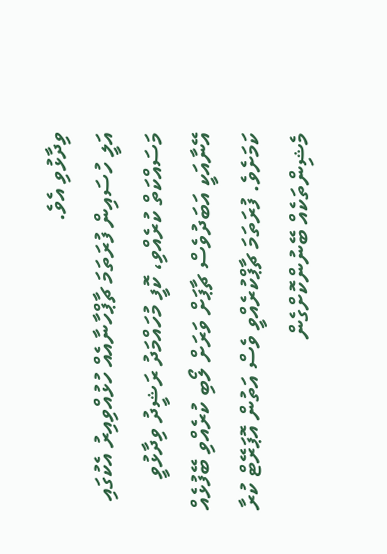ވިދާޅުވި އެވެ.
އަލީ ހުސައިން ފުރަތަމަ ޗާޕްހާނާއެއް ހުޅުއްވިއިރު އެކުގައި މަސައްކަތް ކުރެއްވި، ކޮފީ މުހައްމަދު ރަޝީދު ވިދާޅުވީ އޭނާއަކީ އަބަދުވެސް ޗާޕަށް ވަރަށް ލޯބި ކުރެއްވި ބޭފުޅެއް ކަމަށެވެ. ފުރަތަމަ ޗާޕްކުރެއްވީ ވެސް އަތުން އޮޕަރޭޓް ކުރާ މެޝިންތަކެއް ބޭނުންކޮށްގެން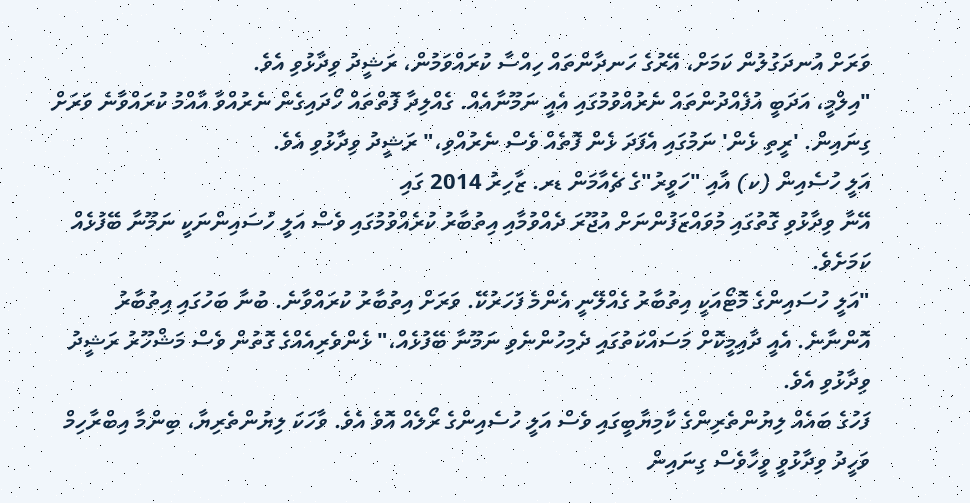ވަރަށް އުނދަގުލުން ކަމަށް، އޭރުގެ ހަނދާންތައް ހިއްސާ ކުރައްވަމުން، ރަޝީދު ވިދާޅުވި އެވެ.
"އިލްމީ، އަދަބީ އުފެއްދުންތައް ނެރުއްވުމުގައި އެއީ ނަމޫނާއެއް. ގެއްލިދާ ފޮތްތައް ހޯދައިގެން ނެރުއްވާ އާއްމު ކުރައްވާނެ ވަރަށް ގިނައިން. 'ރީތި ޅެން' ނަމުގައި އެފަދަ ޅެން ފޮތެއް ވެސް ނެރުއްވި،" ރަޝީދު ވިދާޅުވި އެވެ.
އަލީ ހުސެއިން (ކ) އާއި "ހަވީރު"ގެ ޗެއާމަން ޑރ. ޒާހިރު 2014 ގައި
އޭނާ ވިދާޅުވި ގޮތުގައި މުވައްޒަފުންނަށް އުޖޫރަ ދެއްވުމާއި އިތުބާރު ކުރެއްވުމުގައި ވެސް އަލީ ހުސައިންނަކީ ނަމޫނާ ބޭފުޅެއް ކަމަށެވެ.
"އަލީ ހުސައިންގެ މޮޓޯއަކީ އިތުބާރު ގެއްލޭނީ އެންމެ ފަހަރުކޭ. ވަރަށް އިތުބާރު ކުރައްވާނެ. ބުނާ ބަހުގައި އިތުބާރު އޮންނާނެ. އެއީ ދާއިމީކޮށް މަސައްކަތުގައި ދެމިހުންނެވި ނަމޫނާ ބޭފުޅެއް،" ޅެންވެރިއެއްގެ ގޮތުން ވެސް މަޝްހޫރު ރަޝީދު ވިދާޅުވި އެވެ.
ފަހުގެ ބައެއް ލިޔުންތެރިންގެ ކާމިޔާބީގައި ވެސް އަލީ ހުސެއިންގެ ރޯލެއް އޮވެ އެވެ. ވާހަކަ ލިޔުންތެރިޔާ، ބިންމާ އިބްރާހިމް ވަހީދު ވިދާޅުވީ ވީހާވެސް ގިނައިން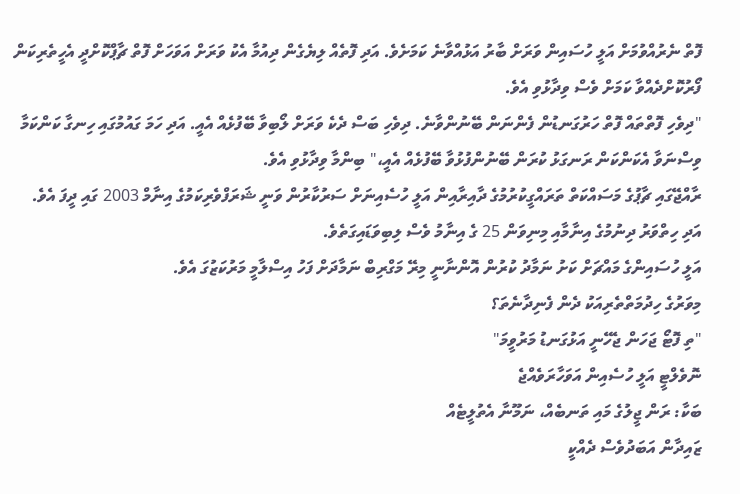ފޮތް ނެރުއްވުމަށް އަލީ ހުސައިން ވަރަށް ބާރު އަޅުއްވާނެ ކަމަށެވެ. އަދި ފޮތެއް ލިޔެގެން ދިއުމާ އެކު ވަރަށް އަވަހަށް ފޮތް ޗާޕްކޮށްދީ އެހީތެރިކަން ފޯރުކޮށްދެއްވާ ކަމަށް ވެސް ވިދާޅުވި އެވެ.
"ދިވެހި ފޮތްތައް ފޮތް ހަރުގަނޑުން ފެންނަން ބޭނުންވާނެ. ދިވެހި ބަސް ދެކެ ވަރަށް ލޯބިވާ ބޭފުޅެއް އެއީ. އަދި ހަމަ ގައުމުގައި ހިނގާ ކަންކަމާ ވިސްނަވާ އެކަންކަން ރަނގަޅު ކުރަން ބޭނުންފުޅުވާ ބޭފުޅެއް އެއީ،" ބިންމާ ވިދާޅުވި އެވެ.
ރާއްޖޭގައި ޗާޕުގެ މަސައްކަތް ތަރައްގީކުރުމުގެ ދާއިރާއިން އަލީ ހުސެއިނަށް ސަރުކާރުން ވަނީ ޝަރަފްވެރިކަމުގެ އިނާމް 2003 ގައި ދީފަ އެވެ. އަދި ހިތްވަރު ދިނުމުގެ އިނާމާއި މިނިވަން 25 ގެ އިނާމު ވެސް ލިބިވަޑައިގަތެވެ.
އަލީ ހުސައިންގެ މައްޗަށް ކަށު ނަމާދު ކުރުން އޮންނާނީ މިރޭ މަގްރިބް ނަމާދަށް ފަހު އިސްލާމީ މަރުކަޒުގަ އެވެ.
މިވަރުގެ ހިދުމަތްތެރިއަކު ދެން ފެނިދާނެތަ؟
"ތި ފޮޓޯ ޖަހަން ޖެހޭނީ އަޅުގަނޑު މަރުވީމަ"
ނޮވެލްޓީ އަލީ ހުސެއިން އަވަހާރަވެއްޖެ
ބަކާ: ރަން ޖީލުގެ މައި ތަނބެއް، ނަމޫނާ އެތުލީޓެއް
ޒައިދާން އަބަދުވެސް ދެއްކީ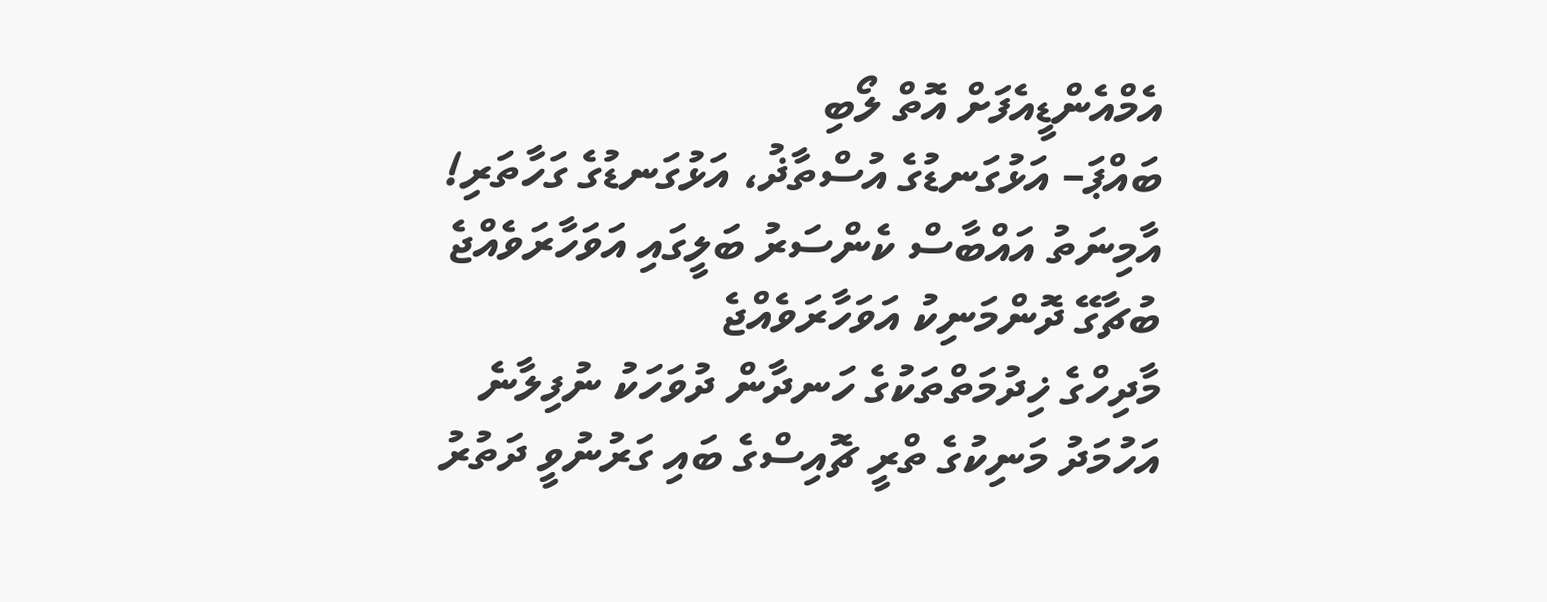އެމްއެންޑީއެފަށް އޮތް ލޯބި
ބައްޕަ– އަޅުގަނޑުގެ އުސްތާޛު، އަޅުގަނޑުގެ ގަހާތަރި!
އާމިނަތު އައްބާސް ކެންސަރު ބަލީގައި އަވަހާރަވެއްޖެ
ބުޗާގޭ ދޮންމަނިކު އަވަހާރަވެއްޖެ
މާދިހްގެ ޚިދުމަތްތަކުގެ ހަނދާން ދުވަހަކު ނުފިލާނެ
އަހުމަދު މަނިކުގެ ތްރީ ޗޮއިސްގެ ބައި ގަރުނުވީ ދަތުރު